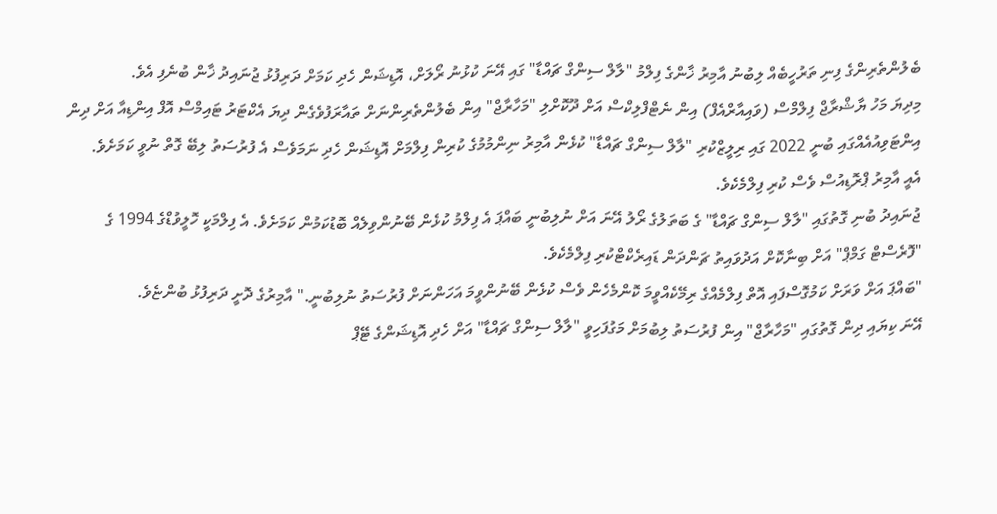ބެލުންތެރިންގެ ފިނި ތަރުހީބެއް ލިބުނު އާމިރު ޚާންގެ ފިލްމު "ލާލް ސިންގް ޗައްޑާ" ގައި އޭނަ ކުޅުނު ރޯލަށް، އޮޑިޝަން ހެދި ކަމަށް ދަރިފުޅު ޖުނައިދު ޚާން ބުނެފި އެވެ.
މިދިޔަ މަހު ޔާޝްރާޖް ފިލްމްސް (ވައިއާރްއެފް) އިން ނެޓްފްލިކްސް އަށް ދޫކޮށްލި "މަހާރާޖް" އިން ބެލުންތެރިންނަށް ތައާރަފުވެގެން ދިޔަ އެކްޓަރު ޓައިމްސް އޮފް އިންޑިއާ އަށް ދިން އިންޓަވިއުއެއްގައި ބުނީ 2022 ގައި ރިލީޒްކުރި "ލާލް ސިންގް ޗައްޑާ" ކުޅެން އާމިރު ނިންމުމުގެ ކުރިން ފިލްމަށް އޮޑިޝަން ހެދި ނަމަވެސް އެ ފުރުސަތު ލިބޭ ގޮތް ނުވީ ކަމަށެވެ.
އެއީ އާމިރު ޕްރޮޑިއުސް ވެސް ކުރި ފިލްމެކެވެ.
ޖުނައިދު ބުނި ގޮތުގައި "ލާލް ސިންގް ޗައްޑާ" ގެ ބަތަލުގެ ރޯލު އޭނަ އަށް ނުލިބުނީ ބައްޕަ އެ ފިލްމު ކުޅެން ބޭނުންވިލެއް ބޮޑުކަމުން ކަމަށެވެ. އެ ފިލްމަކީ ހޮލީވުޑްގެ 1994 ގެ "ފޮރެސްޓް ގަމްޕް" އަށް ބިނާކޮށް އަދުވައިތު ޗަންދަން ޑައިރެކްޓްކުރި ފިލްމެކެވެ.
"ބައްޕަ އަށް ވަރަށް ކަމުގޮސްފައި އޮތް ފިލްމެއްގެ ރިމޭކެއްވީމަ ކޮންމެހެން ވެސް ކުޅެން ބޭނުންވީމަ އަހަންނަށް ފުރުސަތު ނުލިބުނީ." އާމިރުގެ ދޮށީ ދަރިފުޅު ބުންޏެވެ.
އޭނަ ކިޔައި ދިން ގޮތުގައި "މަހާރާޖް" އިން ފުރުސަތު ލިބުމަށް މަގުފަހިވީ "ލާލް ސިންގް ޗައްޑާ" އަށް ހެދި އޮޑިޝަންގެ ޓޭޕް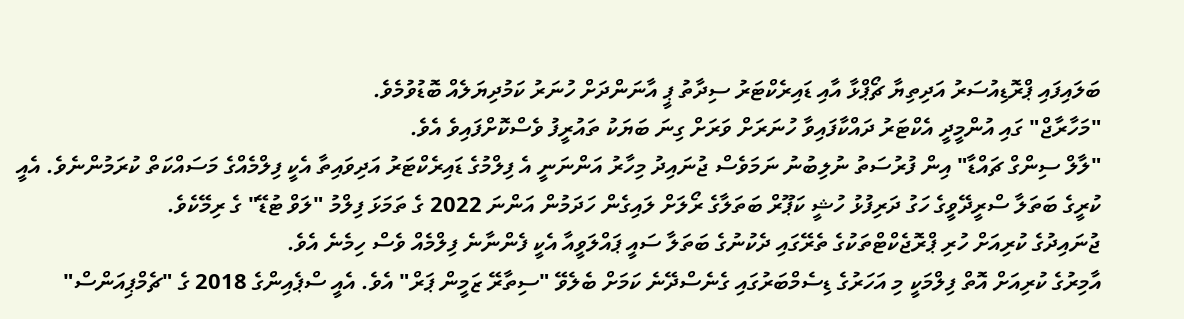ބަލައިފައި ޕްރޮޑިއުސަރު އަދިތިޔާ ޗޯޕްޅާ އާއި ޑައިރެކްޓަރު ސިދާތު ޕީ އާނަންދަށް ހުނަރު ކަމުދިޔަލެއް ބޮޑުވުމެވެ.
"މަހާރާޖް" ގައި އުންމީދީ އެކްޓަރު ދައްކާފައިވާ ހުނަރަށް ވަރަށް ގިނަ ބަޔަކު ތައުރީފު ވެސްކޮށްފައިވެ އެވެ.
"ލާލް ސިންގް ޗައްޑާ" އިން ފުރުސަތު ނުލިބުނު ނަމަވެސް ޖުނައިދު މިހާރު އަންނަނީ އެ ފިލްމުގެ ޑައިރެކްޓަރު އަދިވައިތާ އެކީ ފިލްމެއްގެ މަސައްކަތް ކުރަމުންނެވެ. އެއީ ކުރީގެ ބަތަލާ ސްރީދޭވީގެ ހަގު ދަރިފުޅު ހުޝީ ކަޕޫރް ބަތަލާގެ ރޯލަށް ލައިގެން ހަދަމުން އަންނަ 2022 ގެ ތަމަޅަ ފިލްމު "ލަވް ޓުޑޭ" ގެ ރިމޭކެވެ.
ޖުނައިދުގެ ކުރިއަށް ހުރި ޕްރޮޖެކްޓްތަކުގެ ތެރޭގައި ދެކުނުގެ ބަތަލާ ސައީ ޕައްލަވީއާ އެކީ ފެންނާނެ ފިލްމެއް ވެސް ހިމެނެ އެވެ.
އާމިރުގެ ކުރިއަށް އޮތް ފިލްމަކީ މި އަހަރުގެ ޑިސެމްބަރުގައި ގެނެސްދޭނެ ކަމަށް ބެލެވޭ "ސިތާރޭ ޒަމީން ޕަރް" އެވެ. އެއީ ސްޕެއިންގެ 2018 ގެ "ޗެމްޕިއަންސް"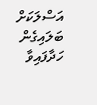އަސްލަކަށް ބަލައިގެން ހަދާފައިވާ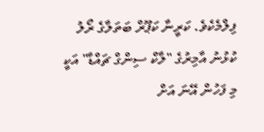ފިލްމެކެވެ. ކަރީނާ ކަޕޫރް ބަތަލާގެ ރޯލު ކުޅުނު އާމިރުގެ "ލާކް ސިންގް ޗައްޑާ" އަކީ މި ފަހުން އޭނަ އަށް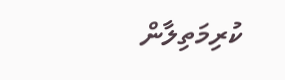ކުރިމަތިލާން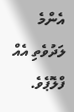އެންމެ ލަދުވެތި އެއް ފްލޮޕެވެ.